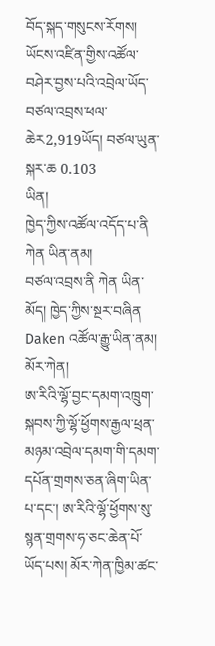བོད་སྐད་གསུངས་རོགས།
ཡོངས་འཛིན་གྱིས་འཚོལ་བཤེར་བྱས་པའི་འབྲེལ་ཡོད་བཙལ་འབྲས་ཕལ་ཆེར2,919ཡོད། བཙལ་ཡུན་སྐར་ཆ 0.103
ཡིན།
ཁྱེད་ཀྱིས་འཚོལ་འདོད་པ་ནི ཀེན ཡིན་ནམ།
བཙལ་འབྲས་ནི ཀེན ཡིན་མོད། ཁྱེད་ཀྱིས་སྔར་བཞིན Daken འཚོལ་རྒྱུ་ཡིན་ནམ།
མོར་ཀེན།
ཨ་རིའི་ལྷོ་བྱང་དམག་འཁྲུག་སྐབས་ཀྱི་ལྷོ་ཕྱོགས་རྒྱལ་ཕྲན་མཉམ་འབྲེལ་དམག་གི་དམག་དཔོན་གྲགས་ཅན་ཞིག་ཡིན་པ་དང་། ཨ་རིའི་ལྷོ་ཕྱོགས་སུ་སྙན་གྲགས་ཧ་ཅང་ཆེན་པོ་ཡོད་པས། མོར་ཀེན་ཁྱིམ་ཚང་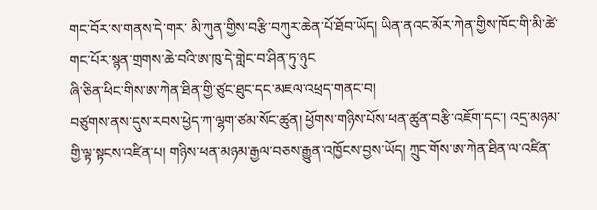གང་བོར་ས་གནས་དེ་གར་ མི་ཀུན་གྱིས་བརྩི་བཀུར་ཆེན་པོ་ཐོབ་ཡོད། ཡིན་ནའང་མོར་ཀེན་གྱིས་ཁོང་གི་མི་ཚེ་གང་པོར་སྙན་གྲགས་ཆེ་བའི་ཨ་ཁུ་དེ་གླེང་བ་ཤིན་ཏུ་ཉུང
ཞི་ཅིན་ཕིང་གིས་ཨ་ཀེན་ཐིན་གྱི་ཙུང་ཐུང་དང་མཇལ་འཕྲད་གནང་བ།
བཙུགས་ནས་དུས་རབས་ཕྱེད་ཀ་ལྷག་ཙམ་སོང་ཚུན། ཕྱོགས་གཉིས་པོས་ཕན་ཚུན་བརྩི་འཇོག་དང་། འདྲ་མཉམ་གྱི་ལྟ་སྟངས་འཛིན་པ། གཉིས་ཕན་མཉམ་རྒྱལ་བཅས་རྒྱུན་འཁྱོངས་བྱས་ཡོད། ཀྲུང་གོས་ཨ་ཀེན་ཐིན་ལ་འཛིན་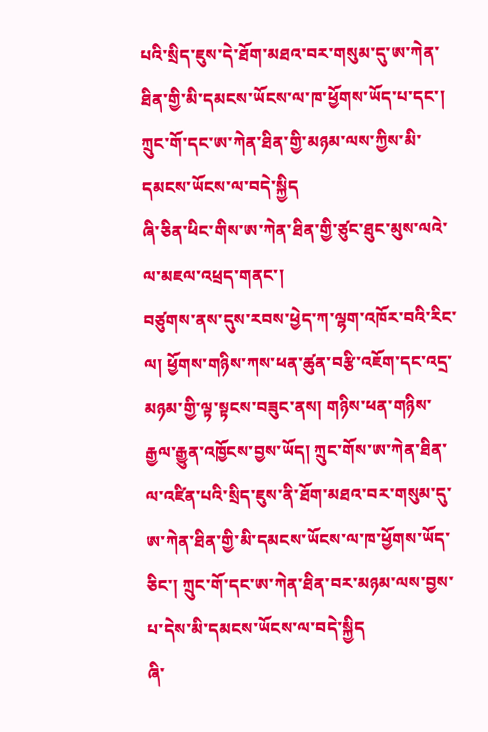པའི་སྲིད་ཇུས་དེ་ཐོག་མཐའ་བར་གསུམ་དུ་ཨ་ཀེན་ཐིན་གྱི་མི་དམངས་ཡོངས་ལ་ཁ་ཕྱོགས་ཡོད་པ་དང་། ཀྲུང་གོ་དང་ཨ་ཀེན་ཐིན་གྱི་མཉམ་ལས་ཀྱིས་མི་དམངས་ཡོངས་ལ་བདེ་སྐྱིད
ཞི་ཅིན་ཕིང་གིས་ཨ་ཀེན་ཐིན་གྱི་ཙུང་ཐུང་མུས་ལའེ་ལ་མཇལ་འཕྲད་གནང་།
བཙུགས་ནས་དུས་རབས་ཕྱེད་ཀ་ལྷག་འཁོར་བའི་རིང་ལ། ཕྱོགས་གཉིས་ཀས་ཕན་ཚུན་བརྩི་འཇོག་དང་འདྲ་མཉམ་གྱི་ལྟ་སྟངས་བཟུང་ནས། གཉིས་ཕན་གཉིས་རྒྱལ་རྒྱུན་འཁྱོངས་བྱས་ཡོད། ཀྲུང་གོས་ཨ་ཀེན་ཐིན་ལ་འཛིན་པའི་སྲིད་ཇུས་ནི་ཐོག་མཐའ་བར་གསུམ་དུ་ཨ་ཀེན་ཐིན་གྱི་མི་དམངས་ཡོངས་ལ་ཁ་ཕྱོགས་ཡོད་ཅིང་། ཀྲུང་གོ་དང་ཨ་ཀེན་ཐིན་བར་མཉམ་ལས་བྱས་པ་དེས་མི་དམངས་ཡོངས་ལ་བདེ་སྐྱིད
ཞི་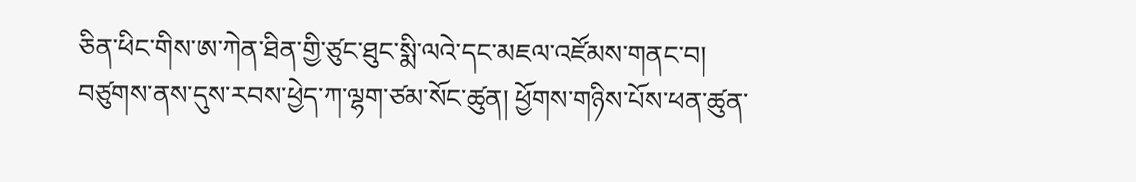ཅིན་ཕིང་གིས་ཨ་ཀེན་ཐིན་གྱི་ཙུང་ཐུང་སྨི་ལའེ་དང་མཇལ་འཛོམས་གནང་བ།
བཙུགས་ནས་དུས་རབས་ཕྱེད་ཀ་ལྷག་ཙམ་སོང་ཚུན། ཕྱོགས་གཉིས་པོས་ཕན་ཚུན་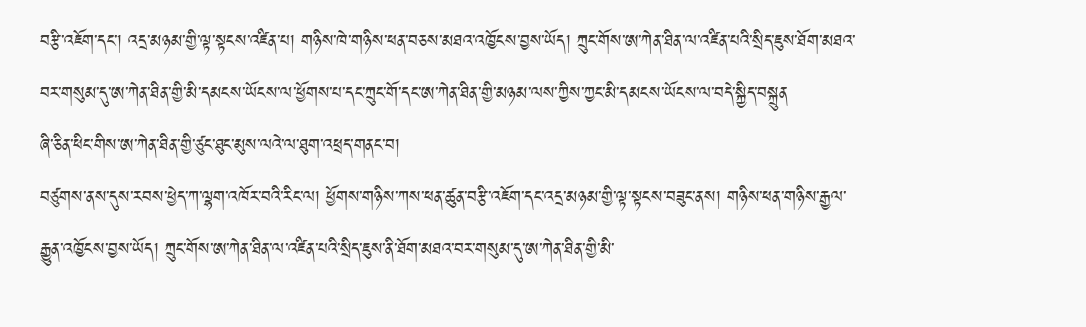བརྩི་འཇོག་དང་། འདྲ་མཉམ་གྱི་ལྟ་སྟངས་འཛིན་པ། གཉིས་ཁེ་གཉིས་ཕན་བཅས་མཐའ་འཁྱོངས་བྱས་ཡོད། ཀྲུང་གོས་ཨ་ཀེན་ཐིན་ལ་འཛིན་པའི་སྲིད་ཇུས་ཐོག་མཐའ་བར་གསུམ་དུ་ཨ་ཀེན་ཐིན་གྱི་མི་དམངས་ཡོངས་ལ་ཕྱོགས་པ་དང་ཀྲུང་གོ་དང་ཨ་ཀེན་ཐིན་གྱི་མཉམ་ལས་ཀྱིས་ཀྱང་མི་དམངས་ཡོངས་ལ་བདེ་སྐྱིད་བསྐྲུན
ཞི་ཅིན་ཕིང་གིས་ཨ་ཀེན་ཐིན་གྱི་ཙུང་ཐུང་མུས་ལའེ་ལ་ཐུག་འཕྲད་གནང་བ།
བཙུགས་ནས་དུས་རབས་ཕྱེད་ཀ་ལྷག་འཁོར་བའི་རིང་ལ། ཕྱོགས་གཉིས་ཀས་ཕན་ཚུན་བརྩི་འཇོག་དང་འདྲ་མཉམ་གྱི་ལྟ་སྟངས་བཟུང་ནས། གཉིས་ཕན་གཉིས་རྒྱལ་རྒྱུན་འཁྱོངས་བྱས་ཡོད། ཀྲུང་གོས་ཨ་ཀེན་ཐིན་ལ་འཛིན་པའི་སྲིད་ཇུས་ནི་ཐོག་མཐའ་བར་གསུམ་དུ་ཨ་ཀེན་ཐིན་གྱི་མི་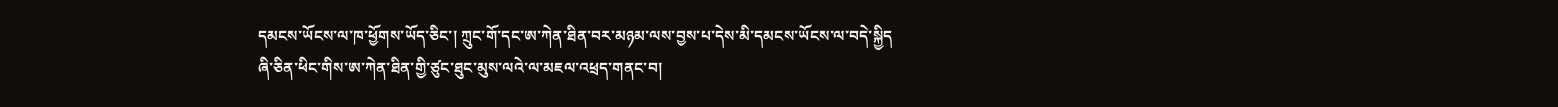དམངས་ཡོངས་ལ་ཁ་ཕྱོགས་ཡོད་ཅིང་། ཀྲུང་གོ་དང་ཨ་ཀེན་ཐིན་བར་མཉམ་ལས་བྱས་པ་དེས་མི་དམངས་ཡོངས་ལ་བདེ་སྐྱིད
ཞི་ཅིན་ཕིང་གིས་ཨ་ཀེན་ཐིན་གྱི་ཙུང་ཐུང་མུས་ལའེ་ལ་མཇལ་འཕྲད་གནང་བ།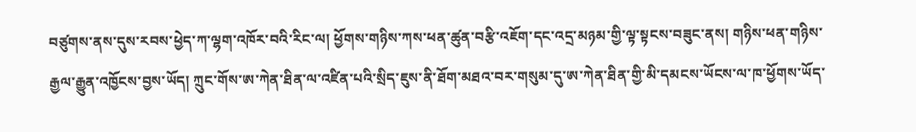བཙུགས་ནས་དུས་རབས་ཕྱེད་ཀ་ལྷག་འཁོར་བའི་རིང་ལ། ཕྱོགས་གཉིས་ཀས་ཕན་ཚུན་བརྩི་འཇོག་དང་འདྲ་མཉམ་གྱི་ལྟ་སྟངས་བཟུང་ནས། གཉིས་ཕན་གཉིས་རྒྱལ་རྒྱུན་འཁྱོངས་བྱས་ཡོད། ཀྲུང་གོས་ཨ་ཀེན་ཐིན་ལ་འཛིན་པའི་སྲིད་ཇུས་ནི་ཐོག་མཐའ་བར་གསུམ་དུ་ཨ་ཀེན་ཐིན་གྱི་མི་དམངས་ཡོངས་ལ་ཁ་ཕྱོགས་ཡོད་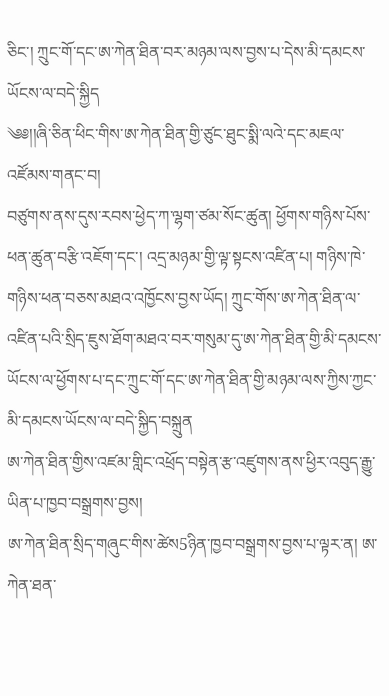ཅིང་། ཀྲུང་གོ་དང་ཨ་ཀེན་ཐིན་བར་མཉམ་ལས་བྱས་པ་དེས་མི་དམངས་ཡོངས་ལ་བདེ་སྐྱིད
༄༅།།ཞི་ཅིན་ཕིང་གིས་ཨ་ཀེན་ཐིན་གྱི་ཙུང་ཐུང་སྨི་ལའེ་དང་མཇལ་འཛོམས་གནང་བ།
བཙུགས་ནས་དུས་རབས་ཕྱེད་ཀ་ལྷག་ཙམ་སོང་ཚུན། ཕྱོགས་གཉིས་པོས་ཕན་ཚུན་བརྩི་འཇོག་དང་། འདྲ་མཉམ་གྱི་ལྟ་སྟངས་འཛིན་པ། གཉིས་ཁེ་གཉིས་ཕན་བཅས་མཐའ་འཁྱོངས་བྱས་ཡོད། ཀྲུང་གོས་ཨ་ཀེན་ཐིན་ལ་འཛིན་པའི་སྲིད་ཇུས་ཐོག་མཐའ་བར་གསུམ་དུ་ཨ་ཀེན་ཐིན་གྱི་མི་དམངས་ཡོངས་ལ་ཕྱོགས་པ་དང་ཀྲུང་གོ་དང་ཨ་ཀེན་ཐིན་གྱི་མཉམ་ལས་ཀྱིས་ཀྱང་མི་དམངས་ཡོངས་ལ་བདེ་སྐྱིད་བསྐྲུན
ཨ་ཀེན་ཐིན་གྱིས་འཛམ་གླིང་འཕྲོད་བསྟེན་རྩ་འཛུགས་ནས་ཕྱིར་འབུད་རྒྱུ་ཡིན་པ་ཁྱབ་བསྒྲགས་བྱས།
ཨ་ཀེན་ཐིན་སྲིད་གཞུང་གིས་ཚེས5ཉིན་ཁྱབ་བསྒྲགས་བྱས་པ་ལྟར་ན། ཨ་ཀེན་ཐན་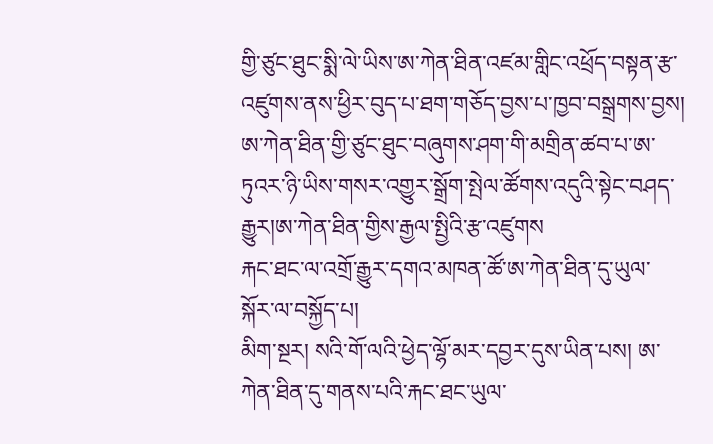གྱི་ཙུང་ཐུང་སྨི་ལེ་ཡིས་ཨ་ཀེན་ཐིན་འཛམ་གླིང་འཕྲོད་བསྟན་རྩ་འཛུགས་ནས་ཕྱིར་བུད་པ་ཐག་གཅོད་བྱས་པ་ཁྱབ་བསྒྲགས་བྱས། ཨ་ཀེན་ཐིན་གྱི་ཙུང་ཐུང་བཞུགས་ཤག་གི་མགྲིན་ཚབ་པ་ཨ་ཏུའར་ཉི་ཡིས་གསར་འགྱུར་སྒྲོག་སྤེལ་ཚོགས་འདུའི་སྟེང་བཤད་རྒྱུར།ཨ་ཀེན་ཐིན་གྱིས་རྒྱལ་སྤྱིའི་རྩ་འཛུགས
རྐང་ཐང་ལ་འགྲོ་རྒྱུར་དགའ་མཁན་ཚོ་ཨ་ཀེན་ཐིན་དུ་ཡུལ་སྐོར་ལ་བསྐྱོད་པ།
མིག་སྔར། སའི་གོ་ལའི་ཕྱེད་ལྷོ་མར་དབྱར་དུས་ཡིན་པས། ཨ་ཀེན་ཐིན་དུ་གནས་པའི་རྐང་ཐང་ཡུལ་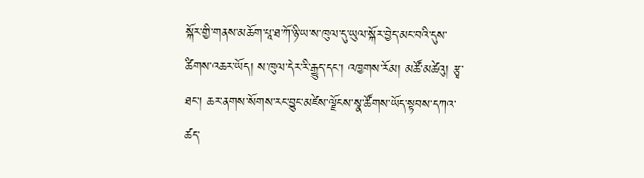སྐོར་གྱི་གནས་མཆོག་པཱ་ཐ་ཀོ་ཉི་ཡ་ས་ཁུལ་དུ་ཡུལ་སྐོར་བྱེད་མང་བའི་དུས་ཚིགས་འཆར་ཡོད། ས་ཁུལ་དེར་རི་རྒྱུད་དང་། འཁྱགས་རོམ། མཚོ་མཚེའུ། རྩྭ་ཐང་། ཆར་ནགས་སོགས་རང་བྱུང་མཛེས་ལྗོངས་སྣ་ཚོགས་ཡོད་སྟབས་དཀའ་ཚད་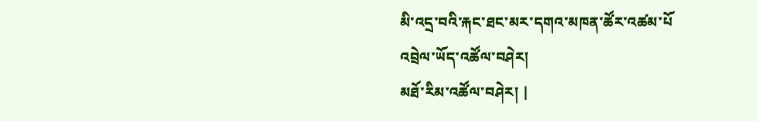མི་འདྲ་བའི་རྐང་ཐང་མར་དགའ་མཁན་ཚོར་འཚམ་པོ
འབྲེལ་ཡོད་འཚོལ་བཤེར།
མཐོ་རིམ་འཚོལ་བཤེར། |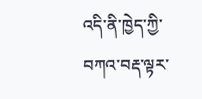འདི་ནི་ཁྱེད་ཀྱི་བཀའ་བརྡ་ལྟར་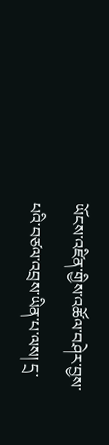ཡོངས་འཛིན་གྱིས་འཚོལ་བཤེར་བྱས་པའི་བཙལ་འབྲས་ཡིན་པ་ལས། དྲ་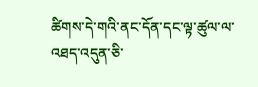ཚིགས་དེ་གའི་ནང་དོན་དང་ལྟ་ཚུལ་ལ་འཐད་འདུན་ཅི་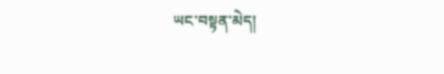ཡང་བསྟན་མེད།